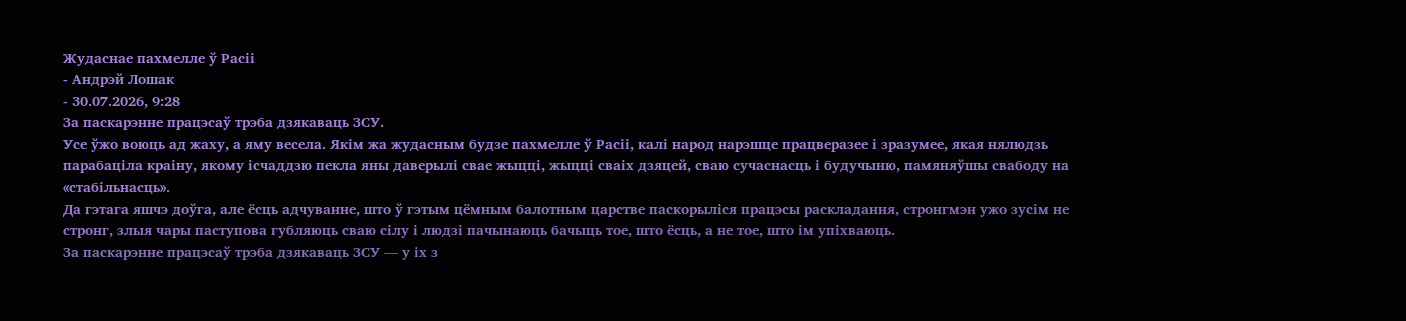Жудаснае пахмелле ў Расіі
- Андрэй Лошак
- 30.07.2026, 9:28
За паскарэнне працэсаў трэба дзякаваць ЗСУ.
Усе ўжо воюць ад жаху, а яму весела. Якім жа жудасным будзе пахмелле ў Расіі, калі народ нарэшце працверазее і зразумее, якая нялюдзь парабаціла краіну, якому ісчаддзю пекла яны даверылі свае жыцці, жыцці сваіх дзяцей, сваю сучаснасць і будучыню, памяняўшы свабоду на «стабільнасць».
Да гэтага яшчэ доўга, але ёсць адчуванне, што ў гэтым цёмным балотным царстве паскорыліся працэсы раскладання, стронгмэн ужо зусім не стронг, злыя чары паступова губляюць сваю сілу і людзі пачынаюць бачыць тое, што ёсць, а не тое, што ім упіхваюць.
За паскарэнне працэсаў трэба дзякаваць ЗСУ — у іх з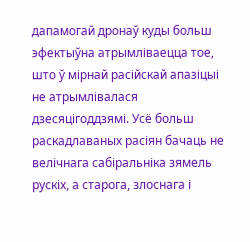дапамогай дронаў куды больш эфектыўна атрымліваецца тое, што ў мірнай расійскай апазіцыі не атрымлівалася дзесяцігоддзямі. Усё больш раскадлаваных расіян бачаць не велічнага сабіральніка зямель рускіх, а старога, злоснага і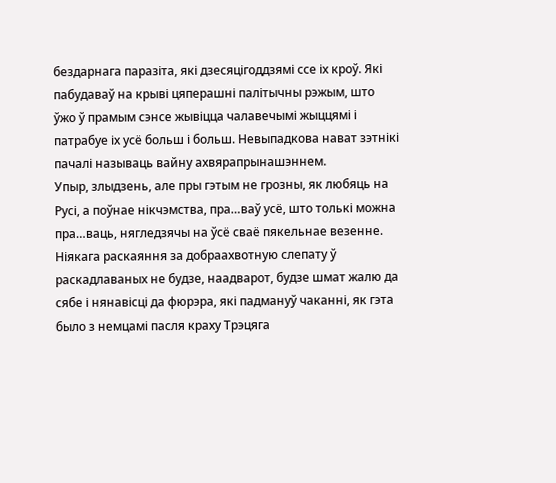бездарнага паразіта, які дзесяцігоддзямі ссе іх кроў. Які пабудаваў на крыві цяперашні палітычны рэжым, што ўжо ў прамым сэнсе жывіцца чалавечымі жыццямі і патрабуе іх усё больш і больш. Невыпадкова нават зэтнікі пачалі называць вайну ахвярапрынашэннем.
Упыр, злыдзень, але пры гэтым не грозны, як любяць на Русі, а поўнае нікчэмства, пра…ваў усё, што толькі можна пра…ваць, нягледзячы на ўсё сваё пякельнае везенне.
Ніякага раскаяння за добраахвотную слепату ў раскадлаваных не будзе, наадварот, будзе шмат жалю да сябе і нянавісці да фюрэра, які падмануў чаканні, як гэта было з немцамі пасля краху Трэцяга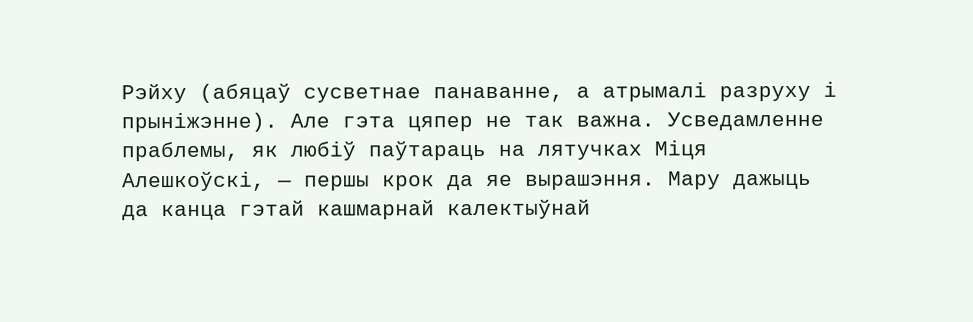Рэйху (абяцаў сусветнае панаванне, а атрымалі разруху і прыніжэнне). Але гэта цяпер не так важна. Усведамленне праблемы, як любіў паўтараць на лятучках Міця Алешкоўскі, — першы крок да яе вырашэння. Мару дажыць да канца гэтай кашмарнай калектыўнай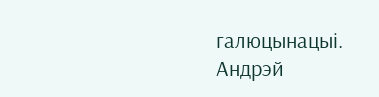галюцынацыі.
Андрэй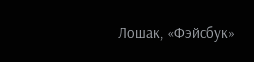Лошак, «Фэйсбук»